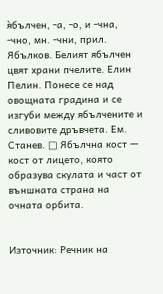я̀бълчен, -а, -о, и -чна, -чно, мн. -чни, прил. Ябълков. Белият ябълчен цвят храни пчелите. Елин Пелин. Понесе се над овощната градина и се изгуби между ябълчените и сливовите дръвчета. Ем. Станев. □ Ябълчна кост — кост от лицето, която образува скулата и част от външната страна на очната орбита.


Източник: Речник на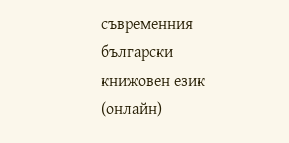съвременния български книжовен език (онлайн)